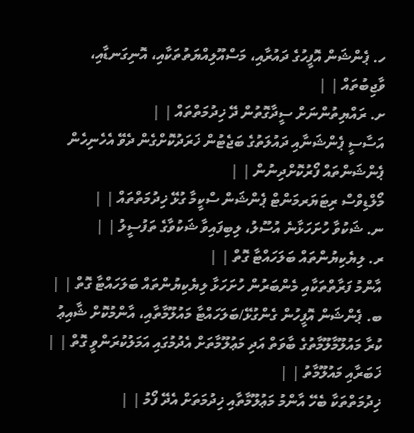ހ. ޕެންޝަން އޮފީހުގެ ދައުރާއި، މަސްއޫލިއްޔަތުތަކާއި، އޮނިގަނޑާއި، ވާޖިބުތައް | |
ށ. ރައްޔިތުންނަށް ސީދާގޮތުން ދޭ ޚިދުމަތްތައް | |
އަސާސީ ޕެންޝަނާއި ދައުލަތުގެ ބަޖެޓުން ޚަރަދުކޮށްގެން ދެވޭ އެހެނިހެން ޕެންޝަންތައް ފޯރުކޮށްދިނުން | |
މޯލްޑިވްސް ރިޓަޔަރމަންޓް ޕެންޝަން ސްކީމާ ގުޅޭ ޚިދުމަތްތައް | |
ނ. ޝަކުވާ ހުށަހަޅާނެ އުސޫލު، ލިބިފައިވާ ޝަކުވާގެ ތަފުސީލު | |
ރ. ލިޔެކިޔުންތައް ބަލަހައްޓާ ގޮތް | |
އާންމު ފަރާތްތަކާއި މެންބަރުން ހުށަހަޅާ ލިޔެކިޔުންތައް ބަލަހައްޓާ ގޮތް | |
ބ. ޕެންޝަން އޮފީހުން ގެންގުޅޭ/ބަލަހައްޓާ މައުލޫމާތާއި، އާންމުކޮށް ޝާއިޢު ކުރާ މައުލޫމާލޫމާތުގެ ބާވަތް އަދި މަޢުލޫމާތަށް އެދުމުގައި އަމަލުކުރަންވީ ގޮތް | |
ޚަބަރާއި މައުލޫމާތު | |
ޚިދުމަތްތަކާ ބެހޭ އާންމު މަޢުލޫމާތާއި ޚިދުމަތަށް އެދޭ ފޯމު | |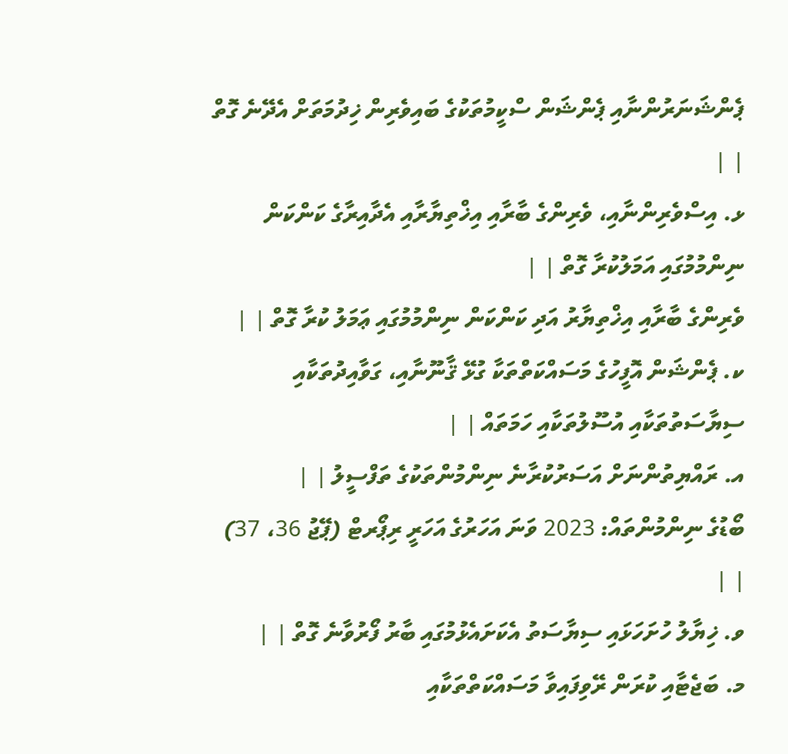ޕެންޝަނަރުންނާއި ޕެންޝަން ސްކީމުތަކުގެ ބައިވެރިން ޚިދުމަތަށް އެދޭނެ ގޮތް | |
ޅ. އިސްވެރިންނާއި، ވެރިންގެ ބާރާއި އިޚްތިޔާރާއި އެދާއިރާގެ ކަންކަން ނިންމުމުގައި އަމަލުކުރާ ގޮތް | |
ވެރިންގެ ބާރާއި އިޚްތިޔާރު އަދި ކަންކަން ނިންމުމުގައި ޢަމަލު ކުރާ ގޮތް | |
ކ. ޕެންޝަން އޮފީހުގެ މަސައްކަތްތަކާ ގުޅޭ ޤާނޫނާއި، ގަވާއިދުތަކާއި ސިޔާސަތުތަކާއި އުސޫލުތަކާއި ހަމަތައް | |
އ. ރައްޔިތުންނަށް އަސަރުކުރާނެ ނިންމުންތަކުގެ ތަފްސީލު | |
ބޯޑުގެ ނިންމުންތައް: 2023 ވަނަ އަހަރުގެ އަހަރީ ރިޕޯރޓް (ޕޭޖު 36، 37) | |
ވ. ޚިޔާލު ހުށަހަޅައި ސިޔާސަތު އެކަށައެޅުމުގައި ބާރު ފޯރުވާނެ ގޮތް | |
މ. ބަޖެޓާއި ކުރަން ރޭވިފައިވާ މަސައްކަތްތަކާއި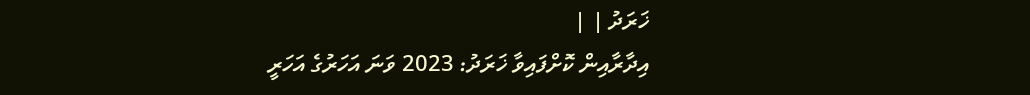ޚަރަދު | |
އިދާރާއިން ކޮށްފައިވާ ޚަރަދު: 2023 ވަނަ އަހަރުގެ އަހަރީ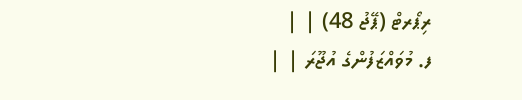ރިޕޯރޓް (ޕޭޖު 48) | |
ފ. މުވައްޒަފުންގެ އުޖޫރަ | |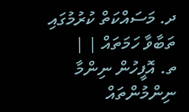ދ. މަސައްކަތް ކުރުމުގައި ތަބާވާ ހަމަތައް | |
ތ. އޮފީހުން ނިންމާ ނިންމުންތައް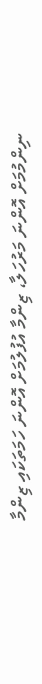ނިންމުމަށް އޮންނަ މަރުހަލާ، ޒިންމާ އުފުލުމަށް އޮންނަ ހަމަތަކައި ޒިންމާ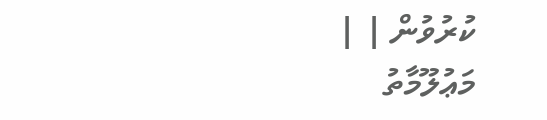ކުރުވުން | |
މަޢުލޫމާތު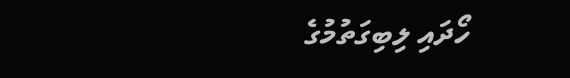ހޯދައި ލިބިގަތުމުގެ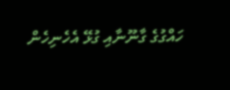ހައްގުގެ ގާނޫނާއި ގުޅޭ އެހެނިހެން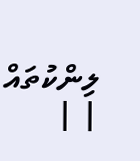ލިންކުތައް | |